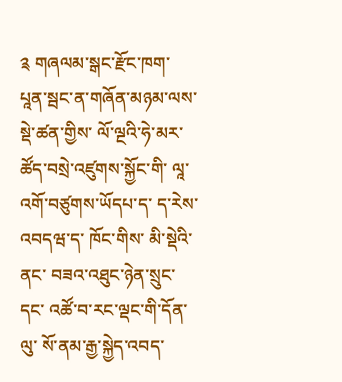༉ གཞལམ་སྒང་རྫོང་ཁག་ པཱན་སྦང་ན་གཞོན་མཉམ་ལས་སྡེ་ཚན་གྱིས་ ལོ་ལྔའི་ཧེ་མར་ ཚོད་བསྲེ་འཛུགས་སྐྱོང་གི་ ལཱ་ འགོ་བཙུགས་ཡོདཔ་ད་ ད་རེས་འབདཝ་ད་ ཁོང་གིས་ མི་སྡེའི་ནང་ བཟའ་འཐུང་ཉེན་སྲུང་དང་ འཚོ་བ་རང་ལྡང་གི་དོན་ལུ་ སོ་ནམ་རྒྱ་སྐྱེད་འབད་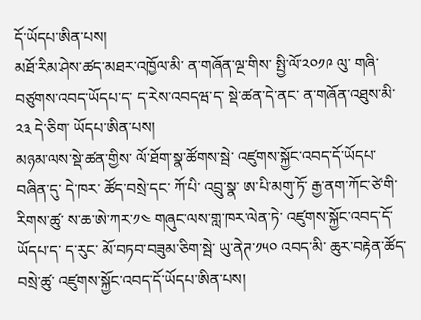དོ་ཡོདཔ་ཨིན་པས།
མཐོ་རིམ་ཤེས་ཚད་མཐར་འཁྱོལ་མི་ ན་གཞོན་ལྔ་གིས་ སྤྱི་ལོ་༢༠༡༩ ལུ་ གཞི་བཙུགས་འབད་ཡོདཔ་ད་ ད་རེས་འབདཝ་ད་ སྡེ་ཚན་དེ་ནང་ ན་གཞོན་འཐུས་མི་༢༣ དེ་ཅིག་ ཡོདཔ་ཨིན་པས།
མཉམ་ལས་སྡེ་ཚན་གྱིས་ ལོ་ཐོག་སྣ་ཚོགས་སྦེ་ འཛུགས་སྐྱོང་འབད་དོ་ཡོདཔ་བཞིན་དུ་ དེ་ཁར་ ཚོད་བསྲེ་དང་ ཀོ་པི་ འབྲུ་སྣ་ ཨ་པི་མགུ་ཏོ་ རྒྱ་ནག་ཀོང་ཙེ་གི་རིགས་ཚུ་ ས་ཆ་ཨེ་ཀར་༡༤ གཞུང་ལས་གླ་ཁར་ལེན་ཏེ་ འཛུགས་སྐྱོང་འབད་དོ་ཡོདཔ་ད་ ད་རུང་ མོ་བཏབ་བཟུམ་ཅིག་སྦེ་ ཡུ་ནེཊ་༡༥༠ འབད་མི་ ཆུར་བརྟེན་ཚོད་བསྲེ་ཚུ་ འཛུགས་སྐྱོང་འབད་དོ་ཡོདཔ་ཨིན་པས།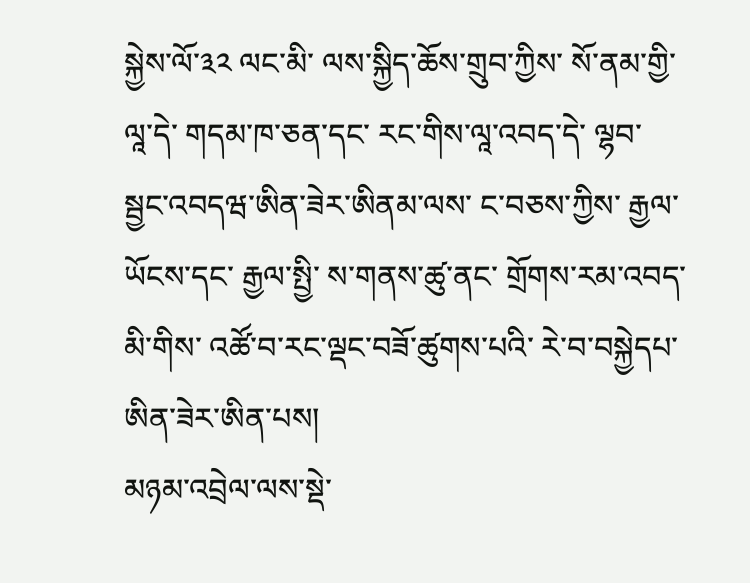སྐྱེས་ལོ་༣༢ ལང་མི་ ལས་སྐྱིད་ཆོས་གྲུབ་ཀྱིས་ སོ་ནམ་གྱི་ལཱ་དེ་ གདམ་ཁ་ཅན་དང་ རང་གིས་ལཱ་འབད་དེ་ ལྷབ་སྦྱང་འབདཝ་ཨིན་ཟེར་ཨིནམ་ལས་ ང་བཅས་ཀྱིས་ རྒྱལ་ཡོངས་དང་ རྒྱལ་སྤྱི་ ས་གནས་ཚུ་ནང་ གྲོགས་རམ་འབད་མི་གིས་ འཚོ་བ་རང་ལྡང་བཟོ་ཚུགས་པའི་ རེ་བ་བསྐྱེདཔ་ཨིན་ཟེར་ཨིན་པས།
མཉམ་འབྲེལ་ལས་སྡེ་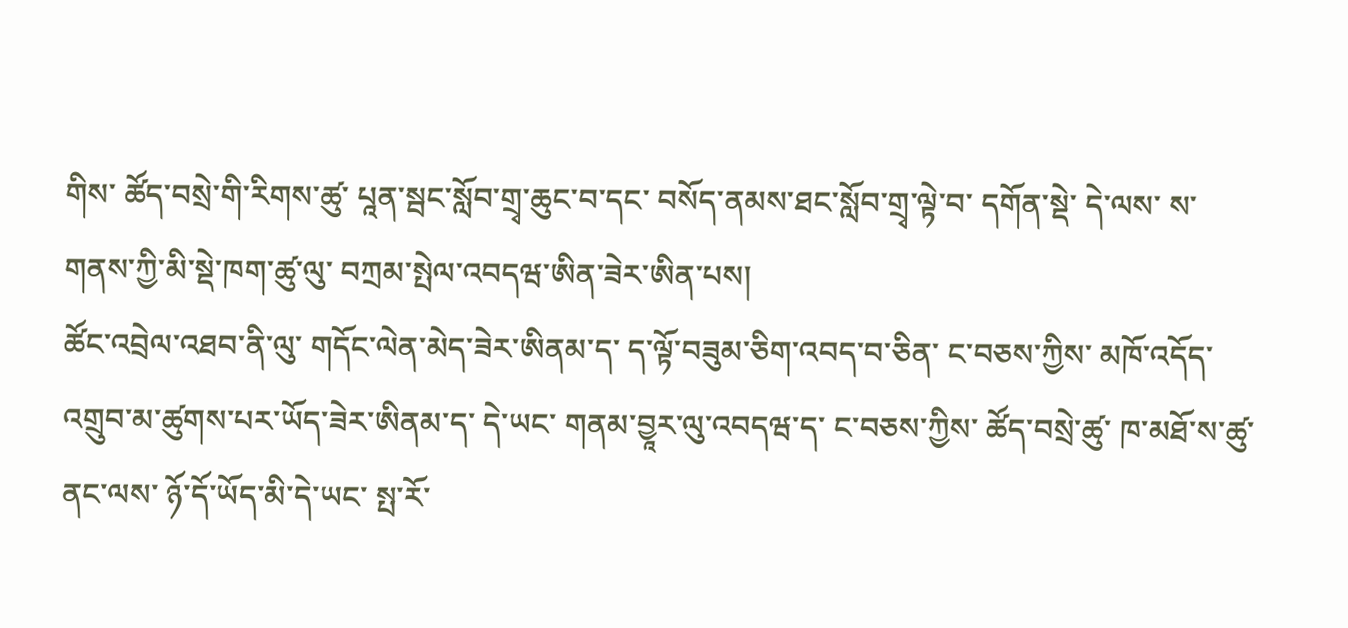གིས་ ཚོད་བསྲེ་གི་རིགས་ཚུ་ པཱན་སྦང་སློབ་གྲྭ་ཆུང་བ་དང་ བསོད་ནམས་ཐང་སློབ་གྲྭ་ལྟེ་བ་ དགོན་སྡེ་ དེ་ལས་ ས་གནས་ཀྱི་མི་སྡེ་ཁག་ཚུ་ལུ་ བཀྲམ་སྤེལ་འབདཝ་ཨིན་ཟེར་ཨིན་པས།
ཚོང་འབྲེལ་འཐབ་ནི་ལུ་ གདོང་ལེན་མེད་ཟེར་ཨིནམ་ད་ ད་ལྟོ་བཟུམ་ཅིག་འབད་བ་ཅིན་ ང་བཅས་ཀྱིས་ མཁོ་འདོད་འགྲུབ་མ་ཚུགས་པར་ཡོད་ཟེར་ཨིནམ་ད་ དེ་ཡང་ གནམ་བྱཱར་ལུ་འབདཝ་ད་ ང་བཅས་ཀྱིས་ ཚོད་བསྲེ་ཚུ་ ཁ་མཐོ་ས་ཚུ་ནང་ལས་ ཉོ་དོ་ཡོད་མི་དེ་ཡང་ སྤ་རོ་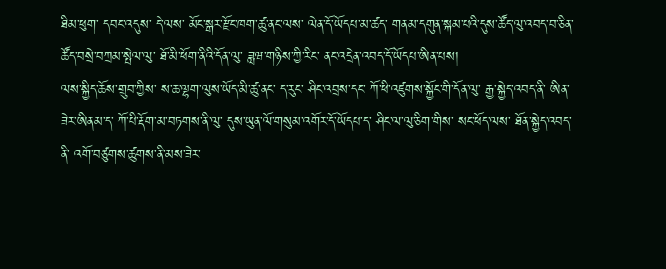ཐིམ་ཕུག་ དབང་འདུས་ དེ་ལས་ མོང་སྒར་རྫོང་ཁག་ཚུ་ནང་ལས་ ལེན་དོ་ཡོདཔ་མ་ཚད་ གནམ་དགུན་སྐམ་པའི་དུས་ཚོད་ལུ་འབད་བ་ཅིན་ ཚོད་བསྲེ་བཀྲམ་སྤེལ་ལུ་ ཐོ་མི་ཕོག་ནིའི་དོན་ལུ་ ཟླཝ་གཉིས་ཀྱི་རིང་ ནང་འདྲེན་འབད་དོ་ཡོདཔ་ཨིན་པས།
ལས་སྐྱིད་ཆོས་གྲུབ་ཀྱིས་ ས་ཆ་ལྷག་ལུས་ཡོད་མི་ཚུ་ནང་ ད་རུང་ ཤིང་འབྲས་དང་ ཀོ་ཕི་འཛུགས་སྐྱོང་གི་དོན་ལུ་ རྒྱ་སྐྱེད་འབད་ནི་ ཨིན་ཟེར་ཨིནམ་ད་ ཀོ་པི་རྡོག་མ་བཏགས་ནི་ལུ་ དུས་ཡུན་ལོ་གསུམ་འགོར་དོ་ཡོདཔ་ད་ ཤིང་ལ་ལུ་ཅིག་གིས་ སང་ཕོད་ལས་ ཐོན་སྐྱེད་འབད་ནི་ འགོ་བཙུགས་ཚུགས་ནི་མས་ཟེར་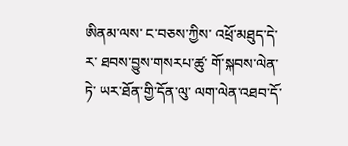ཨིནམ་ལས་ ང་བཅས་ཀྱིས་ འཕྲོ་མཐུད་དེ་ར་ ཐབས་བྱུས་གསརཔ་ཚུ་ གོ་སྐབས་ལེན་ཏེ་ ཡར་ཐོན་གྱི་དོན་ལུ་ ལག་ལེན་འཐབ་དོ་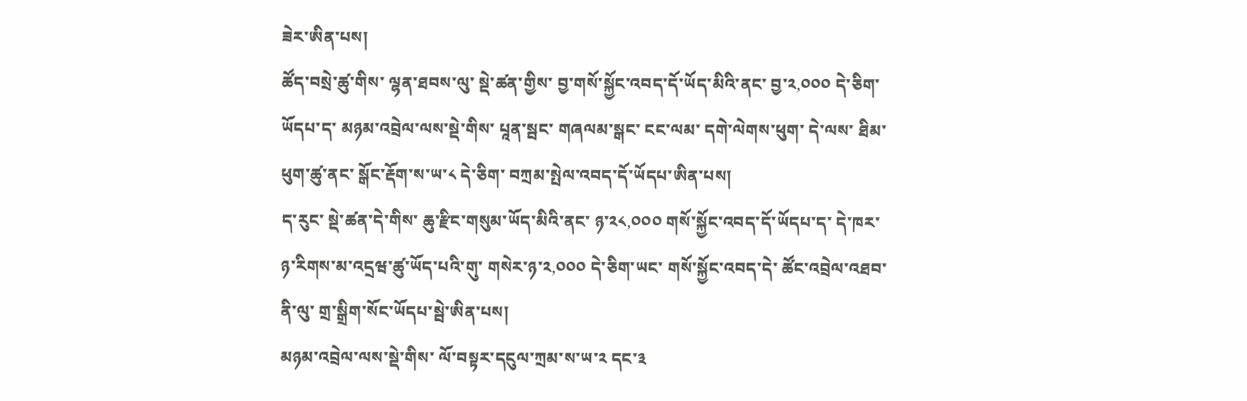ཟེར་ཨིན་པས།
ཚོད་བསྲེ་ཚུ་གིས་ ལྷན་ཐབས་ལུ་ སྡེ་ཚན་གྱིས་ བྱ་གསོ་སྐྱོང་འབད་དོ་ཡོད་མིའི་ནང་ བྱ་༢,༠༠༠ དེ་ཅིག་ཡོདཔ་ད་ མཉམ་འབྲེལ་ལས་སྡེ་གིས་ པཱན་སྦང་ གཞལམ་སྒང་ ངང་ལམ་ དགེ་ལེགས་ཕུག་ དེ་ལས་ ཐིམ་ཕུག་ཚུ་ནང་ སྒོང་རྡོག་ས་ཡ་༨ དེ་ཅིག་ བཀྲམ་སྤེལ་འབད་དོ་ཡོདཔ་ཨིན་པས།
ད་རུང་ སྡེ་ཚན་དེ་གིས་ ཆུ་རྫིང་གསུམ་ཡོད་མིའི་ནང་ ཉ་༢༨,༠༠༠ གསོ་སྐྱོང་འབད་དོ་ཡོདཔ་ད་ དེ་ཁར་ ཉ་རིགས་མ་འདྲཝ་ཚུ་ཡོད་པའི་གུ་ གསེར་ཉ་༢,༠༠༠ དེ་ཅིག་ཡང་ གསོ་སྐྱོང་འབད་དེ་ ཚོང་འབྲེལ་འཐབ་ནི་ལུ་ གྲ་སྒྲིག་སོང་ཡོདཔ་སྦེ་ཨིན་པས།
མཉམ་འབྲེལ་ལས་སྡེ་གིས་ ལོ་བསྟར་དངུལ་ཀྲམ་ས་ཡ་༢ དང་༣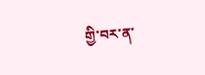གྱི་བར་ན་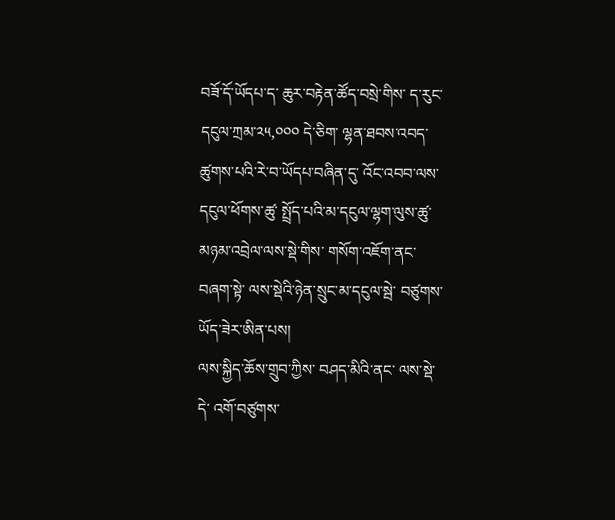བཟོ་དོ་ཡོདཔ་ད་ ཆུར་བརྟེན་ཚོད་བསྲེ་གིས་ ད་རུང་ དངུལ་ཀྲམ་༢༥,༠༠༠ དེ་ཅིག་ ལྷན་ཐབས་འབད་ཚུགས་པའི་རེ་བ་ཡོདཔ་བཞིན་དུ་ འོང་འབབ་ལས་ དངུལ་ཕོགས་ཚུ་ སྤྲོད་པའི་མ་དངུལ་ལྷག་ལུས་ཚུ་ མཉམ་འབྲེལ་ལས་སྡེ་གིས་ གསོག་འཇོག་ནང་བཞག་སྟེ་ ལས་སྡེའི་ཉེན་སྲུང་མ་དངུལ་སྦེ་ བཙུགས་ཡོད་ཟེར་ཨིན་པས།
ལས་སྐྱིད་ཆོས་གྲུབ་ཀྱིས་ བཤད་མིའི་ནང་ ལས་སྡེ་དེ་ འགོ་བཙུགས་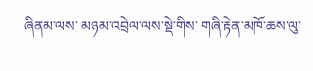ཞིནམ་ལས་ མཉམ་འབྲེལ་ལས་སྡེ་གིས་ གཞི་རྟེན་མཁོ་ཆས་ལུ་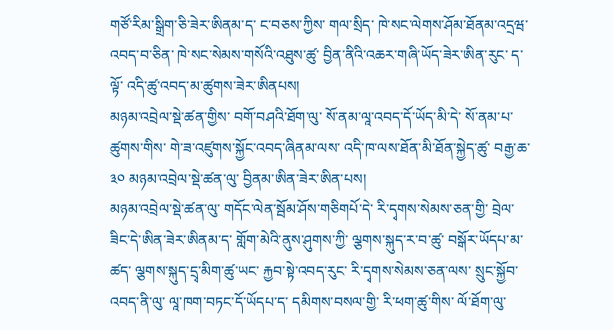གཙོ་རིམ་སྒྲིག་ཅི་ཟེར་ཨིནམ་ད་ ང་བཅས་ཀྱིས་ གལ་སྲིད་ ཁེ་སང་ལེགས་ཤོམ་ཐོནམ་འདྲཝ་འབད་བ་ཅིན་ ཁེ་སང་སེམས་གསོའི་འཐུས་ཚུ་ བྱིན་ནིའི་འཆར་གཞི་ཡོད་ཟེར་ཨིན་རུང་ ད་ལྟོ་ འདི་ཚུ་འབད་མ་ཚུགས་ཟེར་ཨིནཔས།
མཉམ་འབྲེལ་སྡེ་ཚན་གྱིས་ བགོ་བཤའི་ཐོག་ལུ་ སོ་ནམ་ལཱ་འབད་དོ་ཡོད་མི་དེ་ སོ་ནམ་པ་ཚུགས་གིས་ གེ་ཟ་འཛུགས་སྐྱོང་འབད་ཞིནམ་ལས་ འདི་ཁ་ལས་ཐོན་མི་ཐོན་སྐྱེད་ཚུ་ བརྒྱ་ཆ་༣༠ མཉམ་འབྲེལ་སྡེ་ཚན་ལུ་ བྱིནམ་ཨིན་ཟེར་ཨིན་པས།
མཉམ་འབྲེལ་སྡེ་ཚན་ལུ་ གདོང་ལེན་སྦོམ་ཤོས་གཅིགཔོ་དེ་ རི་དྭགས་སེམས་ཅན་གྱི་ བྲེལ་ཟིང་དེ་ཨིན་ཟེར་ཨིནམ་ད་ གློག་མེའི་ནུས་ཤུགས་ཀྱི་ ལྕགས་སྐུད་ར་བ་ཚུ་ བསྒོར་ཡོདཔ་མ་ཚད་ ལྕགས་སྐུད་དྲྭ་མིག་ཚུ་ཡང་ རྐྱབ་སྟེ་འབད་རུང་ རི་དྭགས་སེམས་ཅན་ལས་ སྲུང་སྐྱོབ་འབད་ནི་ལུ་ ལཱ་ཁག་བཏང་དོ་ཡོདཔ་ད་ དམིགས་བསལ་གྱི་ རི་ཕག་ཚུ་གིས་ ལོ་ཐོག་ལུ་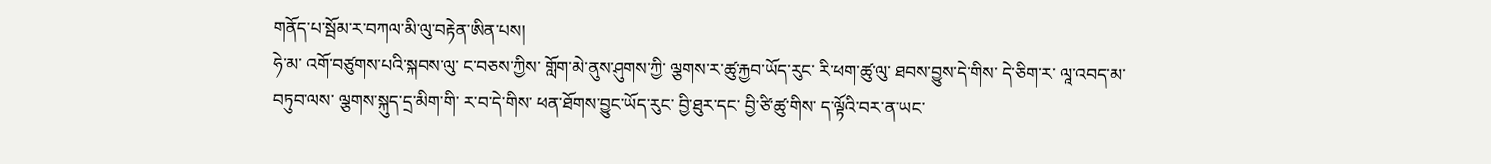གནོད་པ་སྦོམ་ར་བཀལ་མི་ལུ་བརྟེན་ཨིན་པས།
ཧེ་མ་ འགོ་བཙུགས་པའི་སྐབས་ལུ་ ང་བཅས་ཀྱིས་ གློག་མེ་ནུས་ཤུགས་ཀྱི་ ལྕགས་ར་ཚུ་རྐྱབ་ཡོད་རུང་ རི་ཕག་ཚུ་ལུ་ ཐབས་བྱུས་དེ་གིས་ དེ་ཅིག་ར་ ལཱ་འབད་མ་བཏུབ་ལས་ ལྕགས་སྐུད་དྲ་མིག་གི་ ར་བ་དེ་གིས་ ཕན་ཐོགས་བྱུང་ཡོད་རུང་ བྱི་ཐུར་དང་ བྱི་ཙི་ཚུ་གིས་ ད་ལྟོའི་བར་ན་ཡང་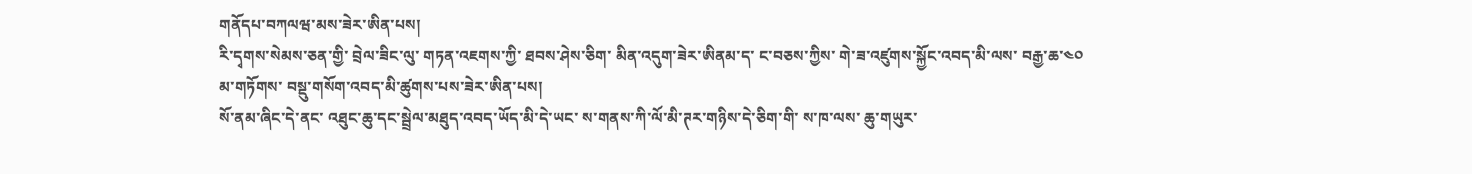གནོདཔ་བཀལཝ་མས་ཟེར་ཨིན་པས།
རི་དྭགས་སེམས་ཅན་གྱི་ བྲེལ་ཟིང་ལུ་ གཏན་འཇགས་ཀྱི་ ཐབས་ཤེས་ཅིག་ མིན་འདུག་ཟེར་ཨིནམ་ད་ ང་བཅས་ཀྱིས་ གེ་ཟ་འཛུགས་སྐྱོང་འབད་མི་ལས་ བརྒྱ་ཆ་༤༠ མ་གཏོགས་ བསྡུ་གསོག་འབད་མི་ཚུགས་པས་ཟེར་ཨིན་པས།
སོ་ནམ་ཞིང་དེ་ནང་ འཐུང་ཆུ་དང་སྦྲེལ་མཐུད་འབད་ཡོད་མི་དེ་ཡང་ ས་གནས་ཀི་ལོ་མི་ཊར་གཉིས་དེ་ཅིག་གི་ ས་ཁ་ལས་ ཆུ་གཡུར་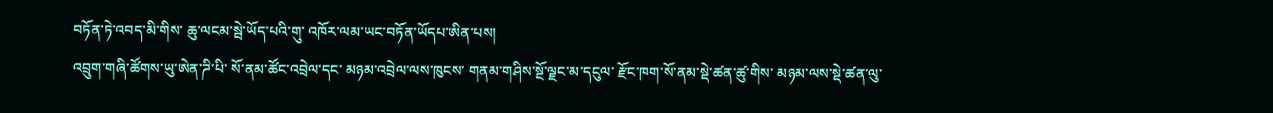བཏོན་ཏེ་འབད་མི་གིས་ ཆུ་ལངམ་སྦེ་ཡོད་པའི་གུ་ འཁོར་ལམ་ཡང་བཏོན་ཡོདཔ་ཨིན་པས།
འབྲུག་གཞི་ཚོགས་ཡུ་ཨེན་ཌི་པི་ སོ་ནམ་ཚོང་འབྲེལ་དང་ མཉམ་འབྲེལ་ལས་ཁུངས་ གནམ་གཤིས་སྔོ་ལྗང་མ་དངུལ་ རྫོང་ཁག་སོ་ནམ་སྡེ་ཚན་ཚུ་གིས་ མཉམ་ལས་སྡེ་ཚན་ལུ་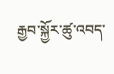རྒྱབ་སྐྱོར་ཚུ་འབད་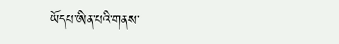ཡོདཔ་ཨིན་པའི་གནས་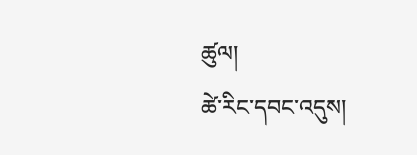ཚུལ།
ཚེ་རིང་དབང་འདུས།